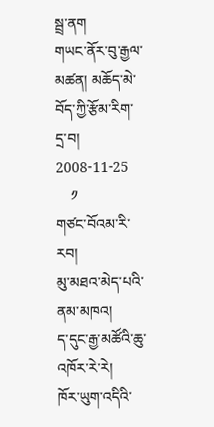སྦྲ་ནག
གཡང་ནོར་བུ་རྒྱལ་མཚན། མཆོད་མེ་བོད་ཀྱི་རྩོམ་རིག་དྲ་བ། 2008-11-25
    ༡
གཙང་བོའམ་རི་རབ།
མུ་མཐའ་མེད་པའི་ནམ་མཁའ།
ད་དུང་རྒྱ་མཚོའི་ཆུ་འཁོར་རེ་རེ།
ཁོར་ཡུག་འདིའི་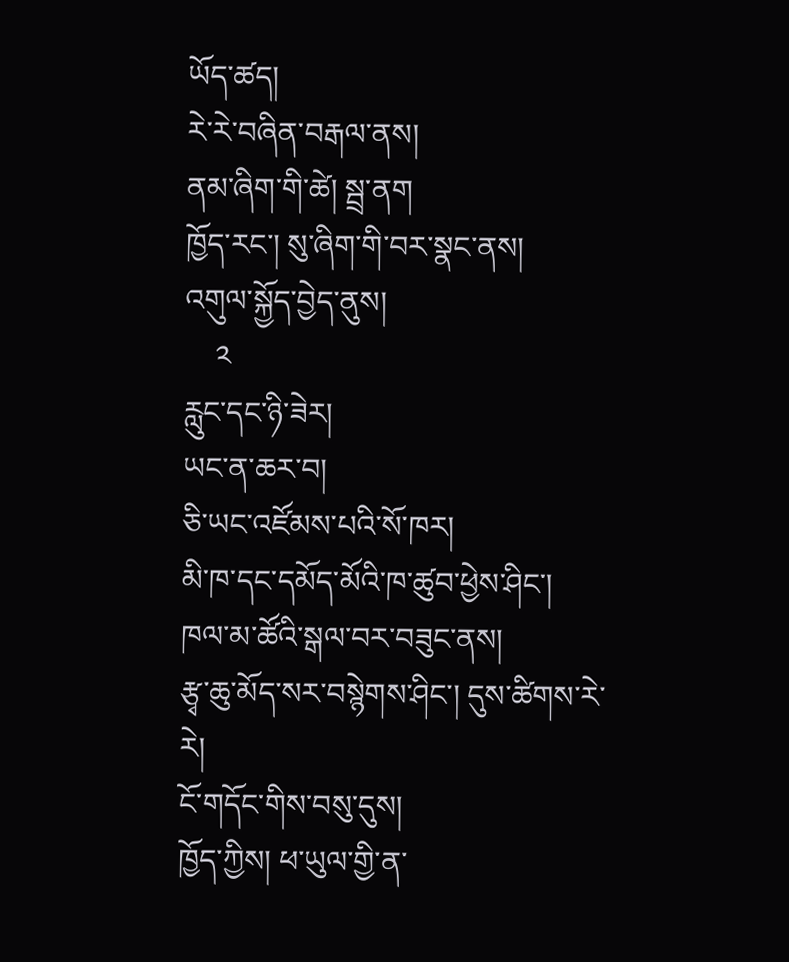ཡོད་ཚད།
རེ་རེ་བཞིན་བརྒལ་ནས།
ནམ་ཞིག་གི་ཚེ། སྦྲ་ནག
ཁྱོད་རང་། སུ་ཞིག་གི་བར་སྣང་ནས།
འགུལ་སྐྱོད་བྱེད་ནུས།
    ༢
རླུང་དང་ཉི་ཟེར།
ཡང་ན་ཆར་བ།
ཅི་ཡང་འཛོམས་པའི་སོ་ཁར།
མི་ཁ་དང་དམོད་མོའི་ཁ་ཚུབ་ཕྱེས་ཤིང་།
ཁལ་མ་ཚོའི་སྒལ་བར་བཟུང་ནས།
རྩྭ་ཆུ་མོད་སར་བསྙེགས་ཤིང་། དུས་ཚིགས་རེ་རེ།
ངོ་གདོང་གིས་བསུ་དུས།
ཁྱོད་ཀྱིས། ཕ་ཡུལ་གྱི་ན་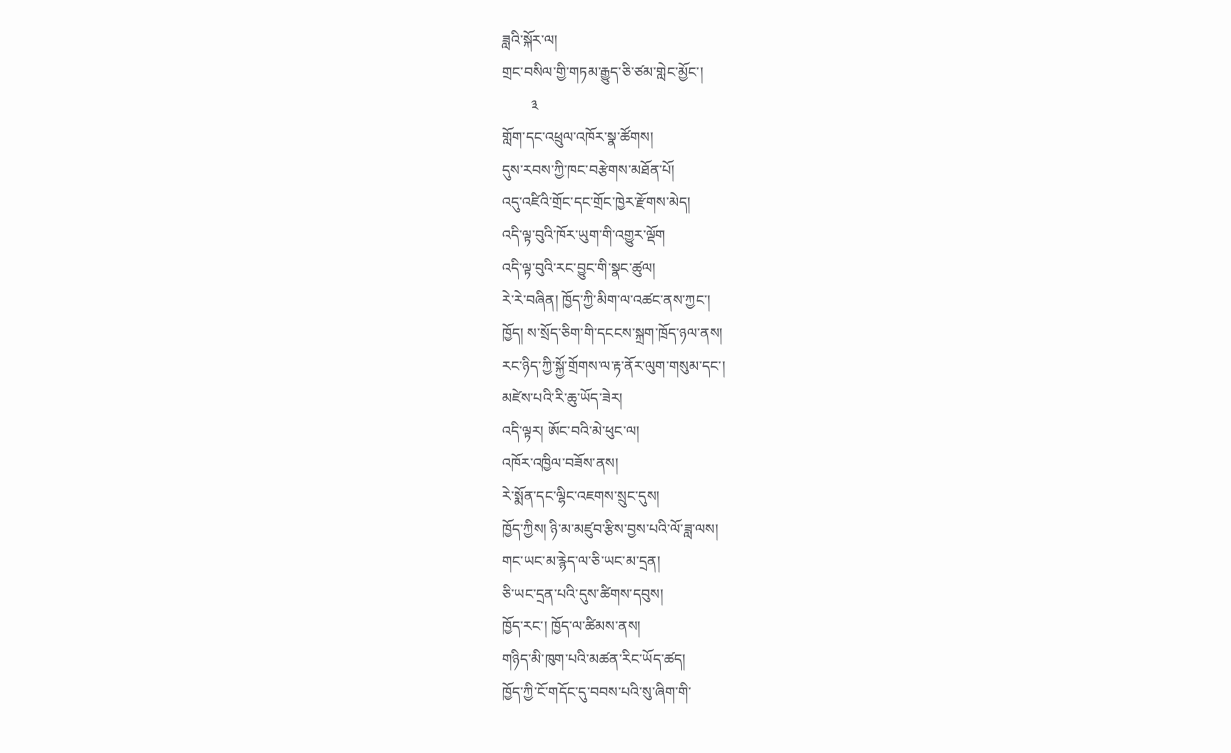ཟླའི་སྐོར་ལ།
གྲང་བསིལ་གྱི་གཏམ་རྒྱུད་ཅི་ཙམ་གླེང་མྱོང་།
        ༣
གློག་དང་འཕྲུལ་འཁོར་སྣ་ཚོགས།
དུས་རབས་ཀྱི་ཁང་བརྩེགས་མཐོན་པོ།
འདུ་འཛིའི་གྲོང་དང་གྲོང་ཁྱེར་རྫོགས་མེད།
འདི་ལྟ་བུའི་ཁོར་ཡུག་གི་འགྱུར་ལྡོག
འདི་ལྟ་བུའི་རང་བྱུང་གི་སྣང་ཚུལ།
རེ་རེ་བཞིན། ཁྱོད་ཀྱི་མིག་ལ་འཚང་ནས་ཀྱང་།
ཁྱོད། ས་སྲོད་ཅིག་གི་དངངས་སྐྲག་ཁྲོད་ཉལ་ནས།
རང་ཉིད་ཀྱི་སྐྱོ་གྲོགས་ལ་རྟ་ནོར་ལུག་གསུམ་དང་།
མཛེས་པའི་རི་ཆུ་ཡོད་ཟེར།
འདི་ལྟར། ཨོང་བའི་མེ་ཕུང་ལ།
འཁོར་འཁྱིལ་བཟོས་ནས།
རེ་སྨོན་དང་ལྷིང་འཇགས་སྲུང་དུས།
ཁྱོད་ཀྱིས། ཉི་མ་མཛུབ་རྩིས་བྱས་པའི་ལོ་ཟླ་ལས།
གང་ཡང་མ་རྙེད་ལ་ཅི་ཡང་མ་དྲན།
ཅི་ཡང་དྲན་པའི་དུས་ཚིགས་དབུས།
ཁྱོད་རང་། ཁྱོད་ལ་ཚིམས་ནས།
གཉིད་མི་ཁུག་པའི་མཚན་རིང་ཡོད་ཚད།
ཁྱོད་ཀྱི་ངོ་གདོང་དུ་བབས་པའི་སུ་ཞིག་གི་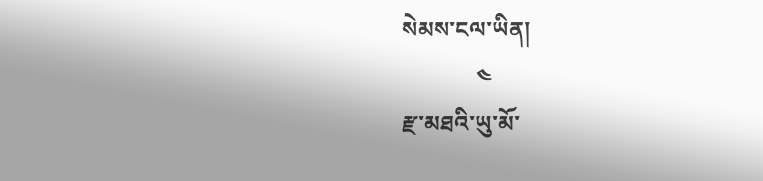སེམས་ངལ་ཡིན།
             ༤
རྫ་མཐའི་ཡུ་མོ་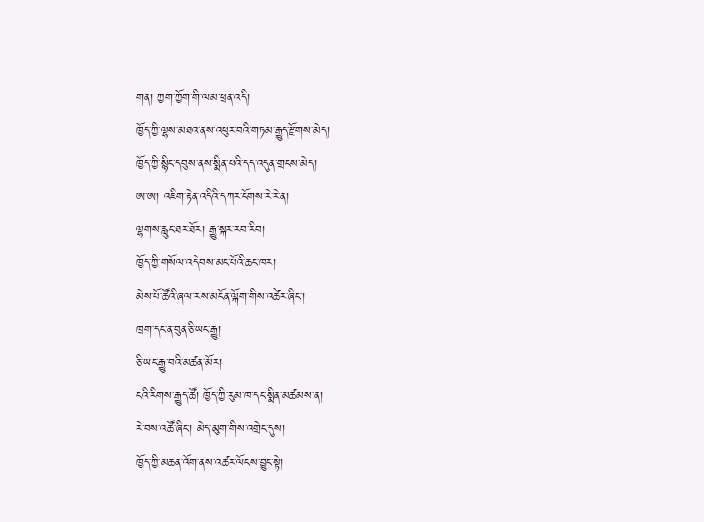གན། ཀྱག་ཀྱོག་གི་ལམ་ཕྲན་འདི།
ཁྱོད་ཀྱི་ལྷས་མཐའ་ནས་འཕུར་བའི་གཏམ་རྒྱུད་རྫོགས་མེད།
ཁྱོད་ཀྱི་སྙིང་དབུས་ནས་སྨིན་པའི་དད་འདུན་གྲངས་མེད།
ཨ་ཨ། འཇིག་རྟེན་འདིའི་དཀར་ངོགས་རེ་རེ་ན།
ལྷགས་རླུང་ཐར་ཐོར། རྒྱུ་སྐར་རབ་རིབ།
ཁྱོད་ཀྱི་གསོལ་འདེབས་མང་པོའི་ཆང་ཁར།
མེས་པོ་ཚོའི་ཞལ་རས་མངོན་ལྐོག་གིས་འཚེར་ཞིང་།
ཁྲག་དང་ན་བུན་ཅི་ཡང་རྒྱུ།
ཅི་ཡང་རྒྱུ་བའི་མཚན་མོར།
ངའི་རིགས་རྒྱུད་ཚོ། ཁྱོད་ཀྱི་རུམ་ཁ་དང་སྨིན་མཚམས་ན།
རེ་བས་འཚོ་ཞིང་། མེད་མུག་གིས་འགྲེང་དུས།
ཁྱོད་ཀྱི་མཆན་འོག་ནས་འཚར་ལོངས་བྱུང་སྟེ།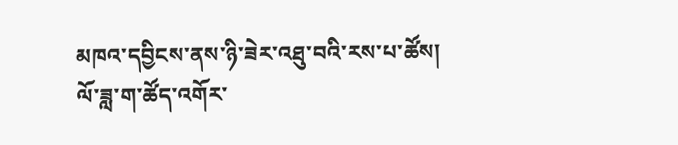མཁའ་དབྱིངས་ནས་ཉི་ཟེར་འཐུ་བའི་རས་པ་ཚོས།
ལོ་ཟླ་ག་ཚོད་འགོར་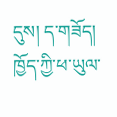དུས། ད་གཟོད།
ཁྱོད་ཀྱི་ཕ་ཡུལ་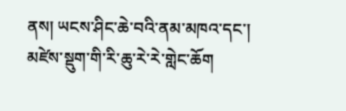ནས། ཡངས་ཤིང་ཆེ་བའི་ནམ་མཁའ་དང་།
མཛེས་སྡུག་གི་རི་ཆུ་རེ་རེ་གླེང་ཆོག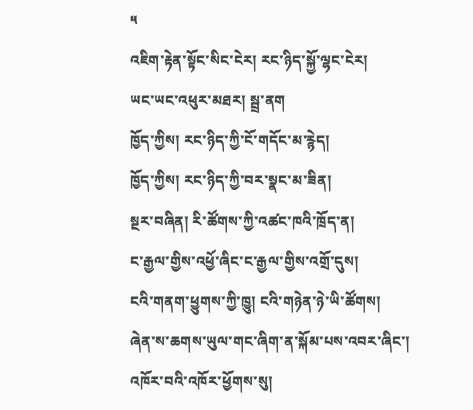༥
འཇིག་རྟེན་སྟོང་སིང་ངེར། རང་ཉིད་སྐྱོ་ལྷང་ངེར།
ཡང་ཡང་འཕུར་མཐར། སྦྲ་ནག
ཁྱོད་ཀྱིས། རང་ཉིད་ཀྱི་ངོ་གདོང་མ་རྙེད།
ཁྱོད་ཀྱིས། རང་ཉིད་ཀྱི་བར་སྣང་མ་ཟིན།
སྔར་བཞིན། རི་ཚོགས་ཀྱི་འཚང་ཁའི་ཁྲོད་ན།
ང་རྒྱལ་གྱིས་འཕྱོ་ཞིང་ང་རྒྱལ་གྱིས་འགྲོ་དུས།
ངའི་གནག་ཕྱུགས་ཀྱི་ཁྱུ། ངའི་གཉེན་ཉེ་ཡི་ཚོགས།
ཞེན་ས་ཆགས་ཡུལ་གང་ཞིག་ན་སྐོམ་པས་འབར་ཞིང་།
འཁོར་བའི་འཁོར་ཕྱོགས་སུ།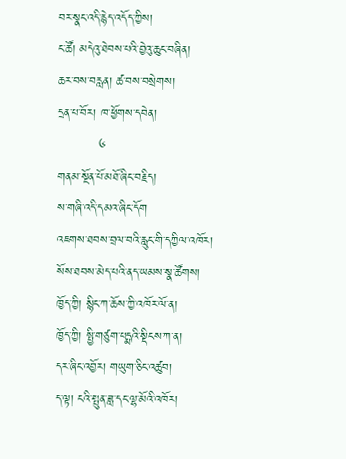བར་སྣང་འདི་རྙེད་འདོད་ཀྱིས།
ང་ཚོ། མདེའུ་ཐེབས་པའི་བྱེའུ་ཆུང་བཞིན།
ཆར་བས་བརླན། ཚ་བས་བསྲེགས།
དྲན་པ་བོར། ཁ་ཕྱོགས་དབེན།
          ༦
གནམ་སྔོན་པོ་མཐོ་ཞིང་བརྗིད།
ས་གཞི་འདི་དམའ་ཞིང་དོག
འཇགས་ཐབས་བྲལ་བའི་རླུང་གི་དཀྱིལ་འཁོར།
སོས་ཐབས་མེད་པའི་ནད་ཡམས་སྣ་ཚོགས།
ཁྱོད་ཀྱི། སྙིང་ཀ་ཆོས་ཀྱི་འཁོར་ལོ་ན།
ཁྱོད་ཀྱི། སྤྱི་གཙུག་པདྨའི་སྡིངས་ཀ་ན།
དར་ཞིང་འབྱོར། གཡུག་ཅིང་འཚུབ།
ད་ལྟ། ངའི་སྤུན་ཟླ་དང་ལྷ་མོའི་འཁོར།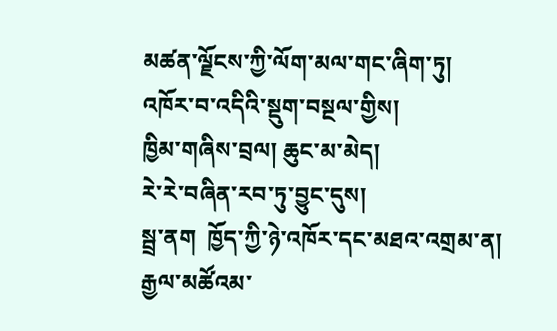མཚན་ལྗོངས་ཀྱི་ལོག་མལ་གང་ཞིག་ཏུ།
འཁོར་བ་འདིའི་སྡུག་བསྔལ་གྱིས།
ཁྱིམ་གཞིས་བྲལ། ཆུང་མ་མེད།
རེ་རེ་བཞིན་རབ་ཏུ་བྱུང་དུས།
སྦྲ་ནག  ཁྱོད་ཀྱི་ཉེ་འཁོར་དང་མཐའ་འགྲམ་ན།
རྒྱལ་མཚོའམ་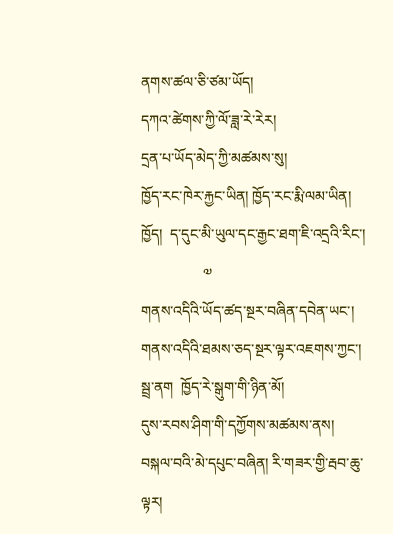ནགས་ཚལ་ཅི་ཙམ་ཡོད།
དཀའ་ཚེགས་ཀྱི་ལོ་ཟླ་རེ་རེར།
དྲན་པ་ཡོད་མེད་ཀྱི་མཚམས་སུ།
ཁྱོད་རང་ཁེར་རྐྱང་ཡིན། ཁྱོད་རང་རྨི་ལམ་ཡིན།
ཁྱོད།  ད་དུང་མི་ཡུལ་དང་རྒྱང་ཐག་ཇི་འདྲའི་རིང་།
                 ༧
གནས་འདིའི་ཡོད་ཚད་སྔར་བཞིན་དབེན་ཡང་།
གནས་འདིའི་ཐམས་ཅད་སྔར་ལྟར་འཇགས་ཀྱང་།
སྦྲ་ནག  ཁྱོད་རེ་སྒུག་གི་ཉིན་མོ།
དུས་རབས་ཤིག་གི་དཀྱོགས་མཚམས་ནས།
བསྐལ་བའི་མེ་དཔུང་བཞིན། རི་གཟར་གྱི་རྦབ་ཆུ་ལྟར།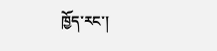ཁྱོད་རང་།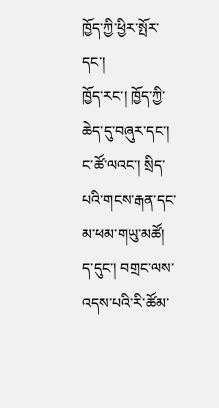ཁྱོད་ཀྱི་ཕྱིར་སྤོར་དང་།
ཁྱོད་རང་། ཁྱོད་ཀྱི་ཆེད་དུ་བཞུར་དང་།
ང་ཚོ་ལའང་། སྲིད་པའི་གངས་རྒན་དང་མ་ཕམ་གཡུ་མཚོ།
ད་དུང་། བགྲང་ལས་འདས་པའི་རི་ཚོམ་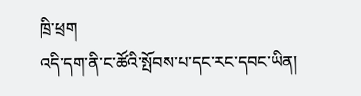ཁྲི་ཕྲག
འདི་དག་ནི་ང་ཚོའི་སྤོབས་པ་དང་རང་དབང་ཡིན།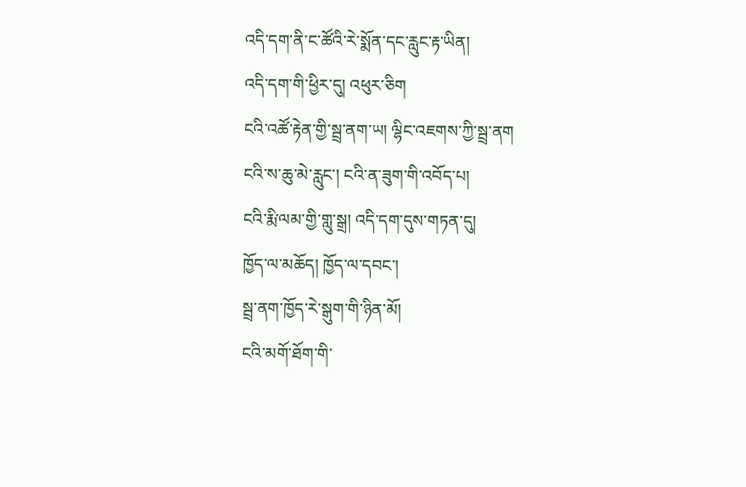འདི་དག་ནི་ང་ཚོའི་རེ་སྨོན་དང་རླུང་རྟ་ཡིན།
འདི་དག་གི་ཕྱིར་དུ། འཕུར་ཅིག
ངའི་འཚོ་རྟེན་གྱི་སྦྲ་ནག་ཡ། ལྷིང་འཇགས་ཀྱི་སྦྲ་ནག
ངའི་ས་ཆུ་མེ་རླུང་། ངའི་ན་ཟུག་གི་འབོད་པ།
ངའི་རྨི་ལམ་གྱི་གླུ་སྒྲ། འདི་དག་དུས་གཏན་དུ།
ཁྱོད་ལ་མཆོད། ཁྱོད་ལ་དབང་།
སྦྲ་ནག་ཁྱོད་རེ་སྒུག་གི་ཉིན་མོ།
ངའི་མགོ་ཐོག་གི་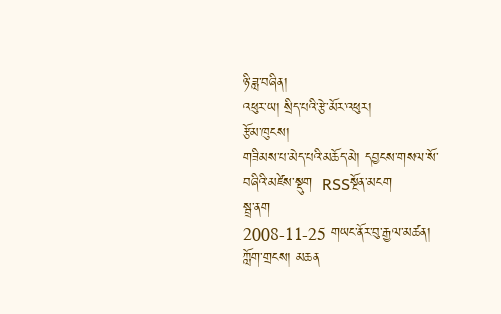ཉི་ཟླ་བཞིན།
འཕུར་ཡ། སྲིད་པའི་རྩེ་མོར་འཕུར།
རྩོམ་ཁུངས།
གཟིམས་པ་མེད་པའི་མཆོད་མེ། དབྱངས་གསལ་སོ་བཞིའི་མཛེས་སྡུག  RSSསྔོན་མངག
སྦྲ་ནག
2008-11-25 གཡང་ནོར་བུ་རྒྱལ་མཚན། ཀློག་གྲངས། མཆན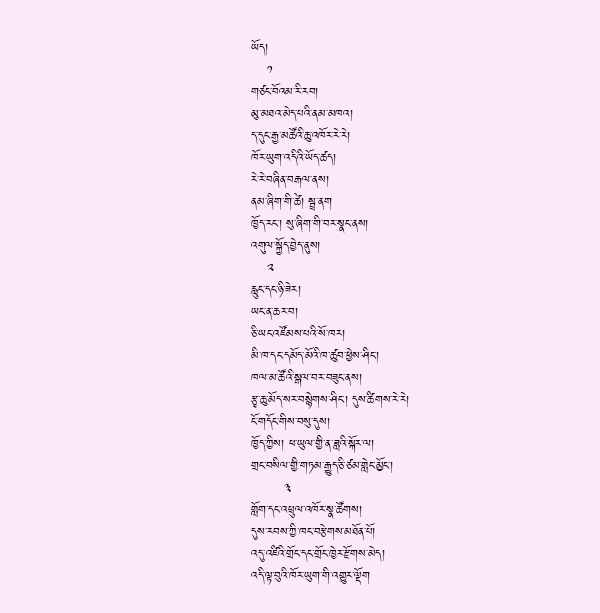ཡོད།
    ༡
གཙང་བོའམ་རི་རབ།
མུ་མཐའ་མེད་པའི་ནམ་མཁའ།
ད་དུང་རྒྱ་མཚོའི་ཆུ་འཁོར་རེ་རེ།
ཁོར་ཡུག་འདིའི་ཡོད་ཚད།
རེ་རེ་བཞིན་བརྒལ་ནས།
ནམ་ཞིག་གི་ཚེ། སྦྲ་ནག
ཁྱོད་རང་། སུ་ཞིག་གི་བར་སྣང་ནས།
འགུལ་སྐྱོད་བྱེད་ནུས།
    ༢
རླུང་དང་ཉི་ཟེར།
ཡང་ན་ཆར་བ།
ཅི་ཡང་འཛོམས་པའི་སོ་ཁར།
མི་ཁ་དང་དམོད་མོའི་ཁ་ཚུབ་ཕྱེས་ཤིང་།
ཁལ་མ་ཚོའི་སྒལ་བར་བཟུང་ནས།
རྩྭ་ཆུ་མོད་སར་བསྙེགས་ཤིང་། དུས་ཚིགས་རེ་རེ།
ངོ་གདོང་གིས་བསུ་དུས།
ཁྱོད་ཀྱིས། ཕ་ཡུལ་གྱི་ན་ཟླའི་སྐོར་ལ།
གྲང་བསིལ་གྱི་གཏམ་རྒྱུད་ཅི་ཙམ་གླེང་མྱོང་།
        ༣
གློག་དང་འཕྲུལ་འཁོར་སྣ་ཚོགས།
དུས་རབས་ཀྱི་ཁང་བརྩེགས་མཐོན་པོ།
འདུ་འཛིའི་གྲོང་དང་གྲོང་ཁྱེར་རྫོགས་མེད།
འདི་ལྟ་བུའི་ཁོར་ཡུག་གི་འགྱུར་ལྡོག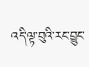འདི་ལྟ་བུའི་རང་བྱུང་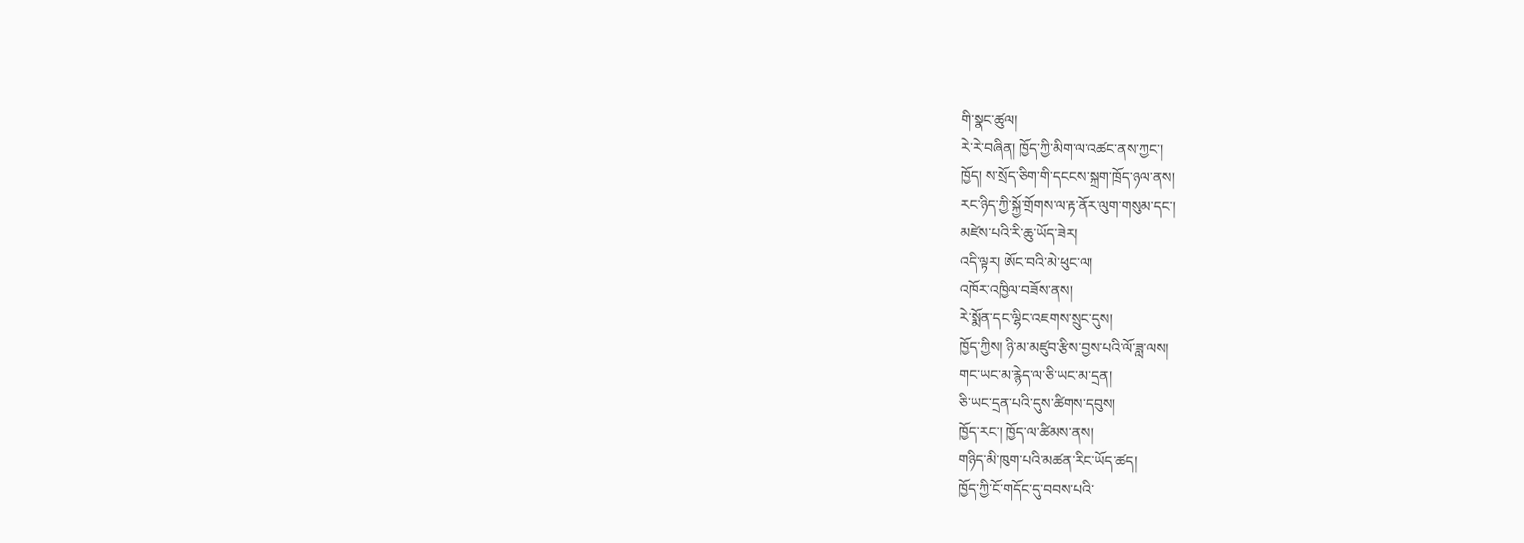གི་སྣང་ཚུལ།
རེ་རེ་བཞིན། ཁྱོད་ཀྱི་མིག་ལ་འཚང་ནས་ཀྱང་།
ཁྱོད། ས་སྲོད་ཅིག་གི་དངངས་སྐྲག་ཁྲོད་ཉལ་ནས།
རང་ཉིད་ཀྱི་སྐྱོ་གྲོགས་ལ་རྟ་ནོར་ལུག་གསུམ་དང་།
མཛེས་པའི་རི་ཆུ་ཡོད་ཟེར།
འདི་ལྟར། ཨོང་བའི་མེ་ཕུང་ལ།
འཁོར་འཁྱིལ་བཟོས་ནས།
རེ་སྨོན་དང་ལྷིང་འཇགས་སྲུང་དུས།
ཁྱོད་ཀྱིས། ཉི་མ་མཛུབ་རྩིས་བྱས་པའི་ལོ་ཟླ་ལས།
གང་ཡང་མ་རྙེད་ལ་ཅི་ཡང་མ་དྲན།
ཅི་ཡང་དྲན་པའི་དུས་ཚིགས་དབུས།
ཁྱོད་རང་། ཁྱོད་ལ་ཚིམས་ནས།
གཉིད་མི་ཁུག་པའི་མཚན་རིང་ཡོད་ཚད།
ཁྱོད་ཀྱི་ངོ་གདོང་དུ་བབས་པའི་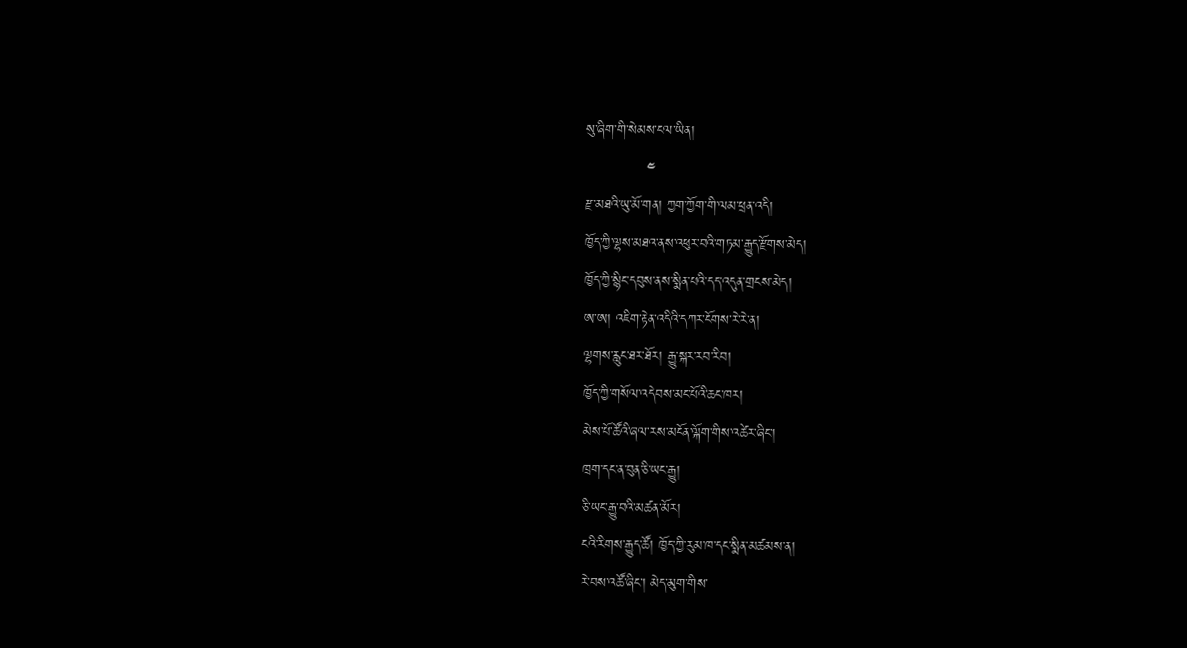སུ་ཞིག་གི་སེམས་ངལ་ཡིན།
             ༤
རྫ་མཐའི་ཡུ་མོ་གན། ཀྱག་ཀྱོག་གི་ལམ་ཕྲན་འདི།
ཁྱོད་ཀྱི་ལྷས་མཐའ་ནས་འཕུར་བའི་གཏམ་རྒྱུད་རྫོགས་མེད།
ཁྱོད་ཀྱི་སྙིང་དབུས་ནས་སྨིན་པའི་དད་འདུན་གྲངས་མེད།
ཨ་ཨ། འཇིག་རྟེན་འདིའི་དཀར་ངོགས་རེ་རེ་ན།
ལྷགས་རླུང་ཐར་ཐོར། རྒྱུ་སྐར་རབ་རིབ།
ཁྱོད་ཀྱི་གསོལ་འདེབས་མང་པོའི་ཆང་ཁར།
མེས་པོ་ཚོའི་ཞལ་རས་མངོན་ལྐོག་གིས་འཚེར་ཞིང་།
ཁྲག་དང་ན་བུན་ཅི་ཡང་རྒྱུ།
ཅི་ཡང་རྒྱུ་བའི་མཚན་མོར།
ངའི་རིགས་རྒྱུད་ཚོ། ཁྱོད་ཀྱི་རུམ་ཁ་དང་སྨིན་མཚམས་ན།
རེ་བས་འཚོ་ཞིང་། མེད་མུག་གིས་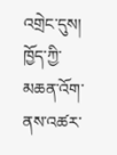འགྲེང་དུས།
ཁྱོད་ཀྱི་མཆན་འོག་ནས་འཚར་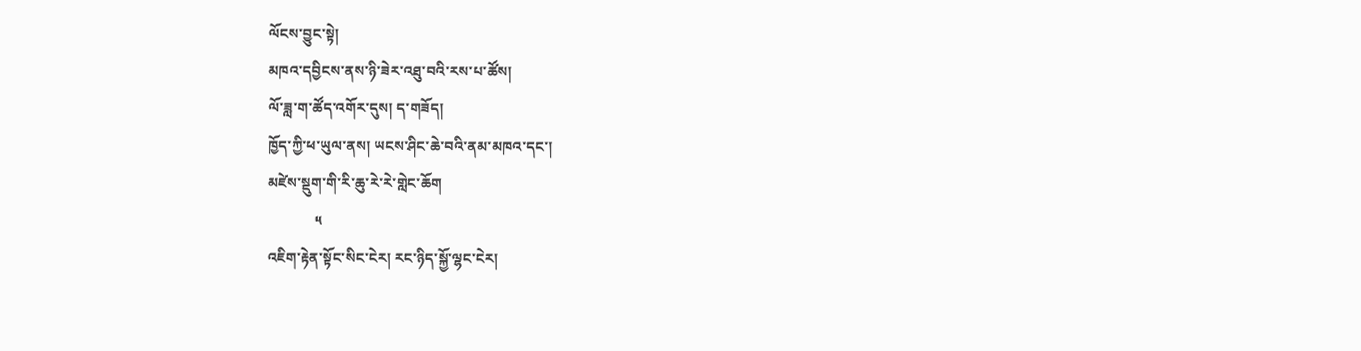ལོངས་བྱུང་སྟེ།
མཁའ་དབྱིངས་ནས་ཉི་ཟེར་འཐུ་བའི་རས་པ་ཚོས།
ལོ་ཟླ་ག་ཚོད་འགོར་དུས། ད་གཟོད།
ཁྱོད་ཀྱི་ཕ་ཡུལ་ནས། ཡངས་ཤིང་ཆེ་བའི་ནམ་མཁའ་དང་།
མཛེས་སྡུག་གི་རི་ཆུ་རེ་རེ་གླེང་ཆོག
             ༥
འཇིག་རྟེན་སྟོང་སིང་ངེར། རང་ཉིད་སྐྱོ་ལྷང་ངེར།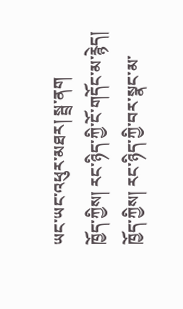ཡང་ཡང་འཕུར་མཐར། སྦྲ་ནག
ཁྱོད་ཀྱིས། རང་ཉིད་ཀྱི་ངོ་གདོང་མ་རྙེད།
ཁྱོད་ཀྱིས། རང་ཉིད་ཀྱི་བར་སྣང་མ་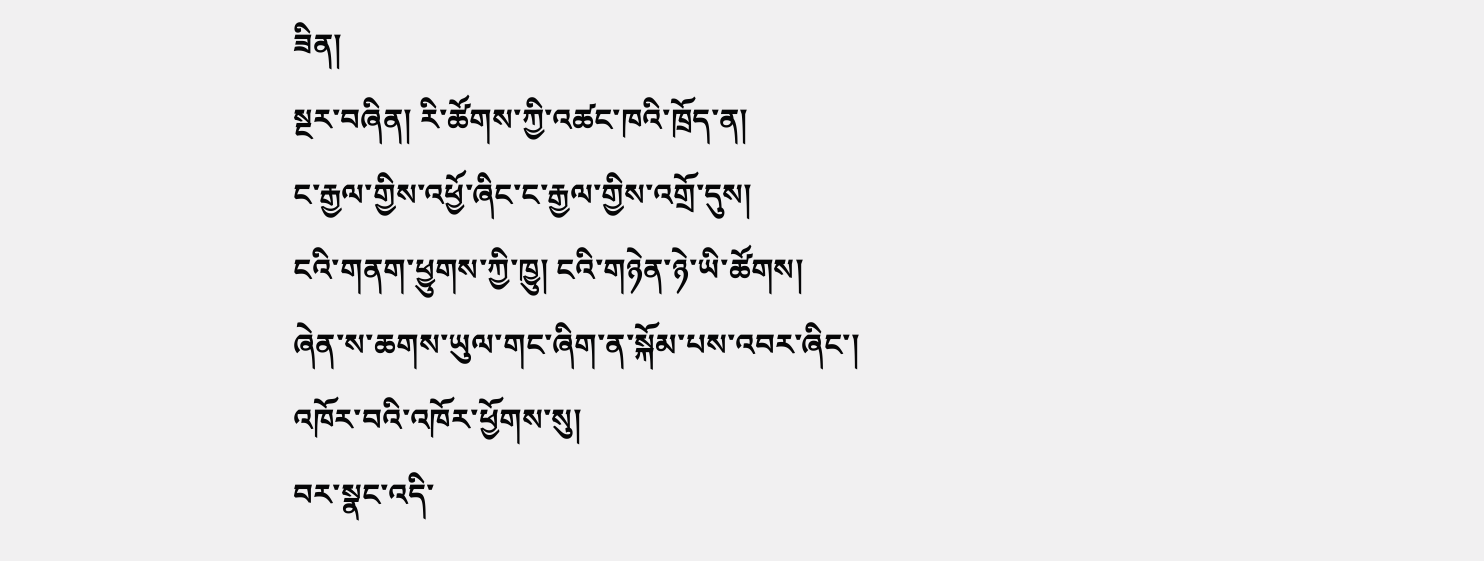ཟིན།
སྔར་བཞིན། རི་ཚོགས་ཀྱི་འཚང་ཁའི་ཁྲོད་ན།
ང་རྒྱལ་གྱིས་འཕྱོ་ཞིང་ང་རྒྱལ་གྱིས་འགྲོ་དུས།
ངའི་གནག་ཕྱུགས་ཀྱི་ཁྱུ། ངའི་གཉེན་ཉེ་ཡི་ཚོགས།
ཞེན་ས་ཆགས་ཡུལ་གང་ཞིག་ན་སྐོམ་པས་འབར་ཞིང་།
འཁོར་བའི་འཁོར་ཕྱོགས་སུ།
བར་སྣང་འདི་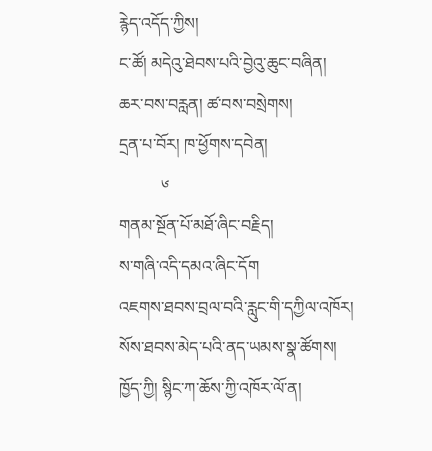རྙེད་འདོད་ཀྱིས།
ང་ཚོ། མདེའུ་ཐེབས་པའི་བྱེའུ་ཆུང་བཞིན།
ཆར་བས་བརླན། ཚ་བས་བསྲེགས།
དྲན་པ་བོར། ཁ་ཕྱོགས་དབེན།
          ༦
གནམ་སྔོན་པོ་མཐོ་ཞིང་བརྗིད།
ས་གཞི་འདི་དམའ་ཞིང་དོག
འཇགས་ཐབས་བྲལ་བའི་རླུང་གི་དཀྱིལ་འཁོར།
སོས་ཐབས་མེད་པའི་ནད་ཡམས་སྣ་ཚོགས།
ཁྱོད་ཀྱི། སྙིང་ཀ་ཆོས་ཀྱི་འཁོར་ལོ་ན།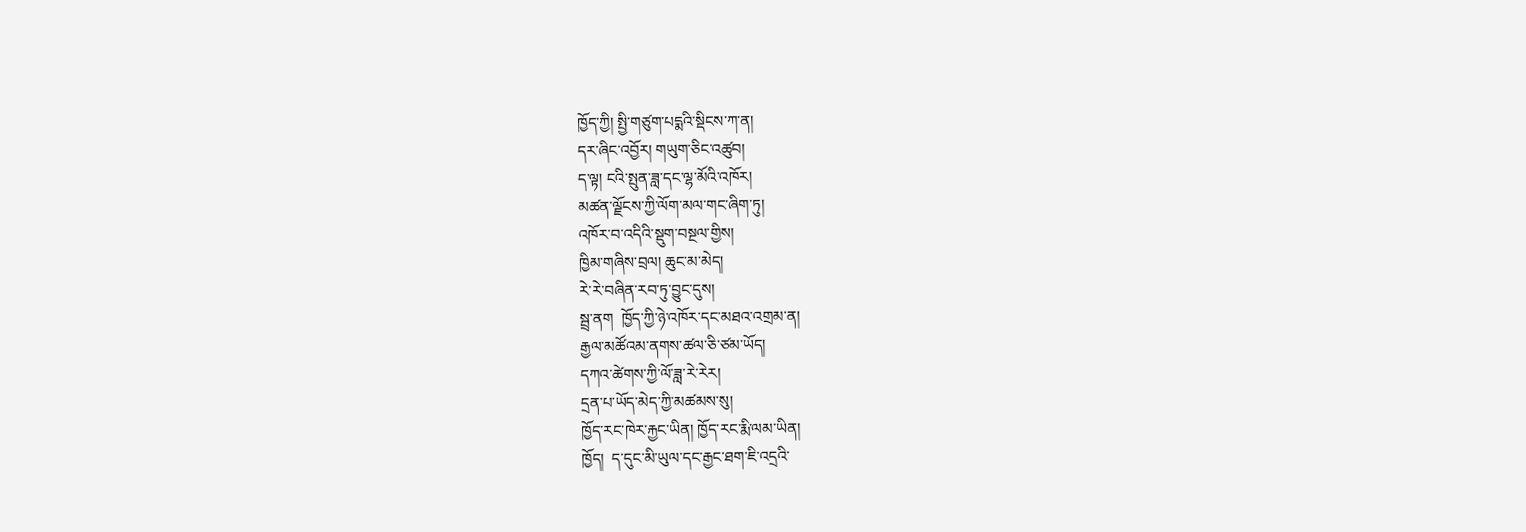ཁྱོད་ཀྱི། སྤྱི་གཙུག་པདྨའི་སྡིངས་ཀ་ན།
དར་ཞིང་འབྱོར། གཡུག་ཅིང་འཚུབ།
ད་ལྟ། ངའི་སྤུན་ཟླ་དང་ལྷ་མོའི་འཁོར།
མཚན་ལྗོངས་ཀྱི་ལོག་མལ་གང་ཞིག་ཏུ།
འཁོར་བ་འདིའི་སྡུག་བསྔལ་གྱིས།
ཁྱིམ་གཞིས་བྲལ། ཆུང་མ་མེད།
རེ་རེ་བཞིན་རབ་ཏུ་བྱུང་དུས།
སྦྲ་ནག  ཁྱོད་ཀྱི་ཉེ་འཁོར་དང་མཐའ་འགྲམ་ན།
རྒྱལ་མཚོའམ་ནགས་ཚལ་ཅི་ཙམ་ཡོད།
དཀའ་ཚེགས་ཀྱི་ལོ་ཟླ་རེ་རེར།
དྲན་པ་ཡོད་མེད་ཀྱི་མཚམས་སུ།
ཁྱོད་རང་ཁེར་རྐྱང་ཡིན། ཁྱོད་རང་རྨི་ལམ་ཡིན།
ཁྱོད།  ད་དུང་མི་ཡུལ་དང་རྒྱང་ཐག་ཇི་འདྲའི་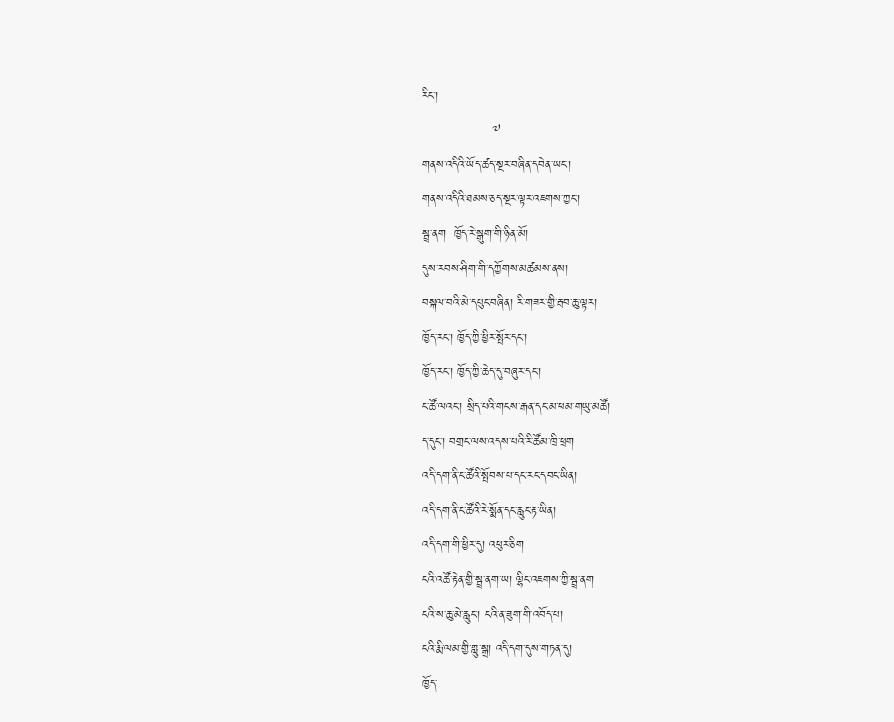རིང་།
                 ༧
གནས་འདིའི་ཡོད་ཚད་སྔར་བཞིན་དབེན་ཡང་།
གནས་འདིའི་ཐམས་ཅད་སྔར་ལྟར་འཇགས་ཀྱང་།
སྦྲ་ནག  ཁྱོད་རེ་སྒུག་གི་ཉིན་མོ།
དུས་རབས་ཤིག་གི་དཀྱོགས་མཚམས་ནས།
བསྐལ་བའི་མེ་དཔུང་བཞིན། རི་གཟར་གྱི་རྦབ་ཆུ་ལྟར།
ཁྱོད་རང་། ཁྱོད་ཀྱི་ཕྱིར་སྤོར་དང་།
ཁྱོད་རང་། ཁྱོད་ཀྱི་ཆེད་དུ་བཞུར་དང་།
ང་ཚོ་ལའང་། སྲིད་པའི་གངས་རྒན་དང་མ་ཕམ་གཡུ་མཚོ།
ད་དུང་། བགྲང་ལས་འདས་པའི་རི་ཚོམ་ཁྲི་ཕྲག
འདི་དག་ནི་ང་ཚོའི་སྤོབས་པ་དང་རང་དབང་ཡིན།
འདི་དག་ནི་ང་ཚོའི་རེ་སྨོན་དང་རླུང་རྟ་ཡིན།
འདི་དག་གི་ཕྱིར་དུ། འཕུར་ཅིག
ངའི་འཚོ་རྟེན་གྱི་སྦྲ་ནག་ཡ། ལྷིང་འཇགས་ཀྱི་སྦྲ་ནག
ངའི་ས་ཆུ་མེ་རླུང་། ངའི་ན་ཟུག་གི་འབོད་པ།
ངའི་རྨི་ལམ་གྱི་གླུ་སྒྲ། འདི་དག་དུས་གཏན་དུ།
ཁྱོད་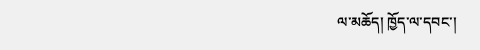ལ་མཆོད། ཁྱོད་ལ་དབང་།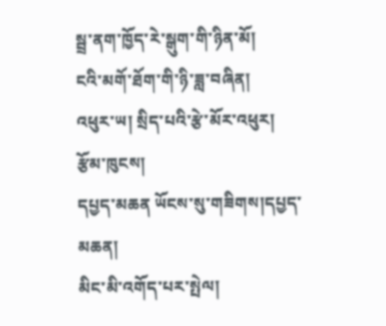སྦྲ་ནག་ཁྱོད་རེ་སྒུག་གི་ཉིན་མོ།
ངའི་མགོ་ཐོག་གི་ཉི་ཟླ་བཞིན།
འཕུར་ཡ། སྲིད་པའི་རྩེ་མོར་འཕུར།
རྩོམ་ཁུངས།
དཔྱད་མཆན ཡོངས་སུ་གཟིགས།དཔྱད་མཆན།
མིང་མི་འགོད་པར་སྤེལ།